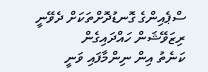ސްޕެއިންގެ ގޮނޑުދޮށްތަކަށް ދެވޭނީ ރިޒަވޭޝަން ހައްދައިގެން
ކަނެތު އިން ނިންމާފައި ވަނީ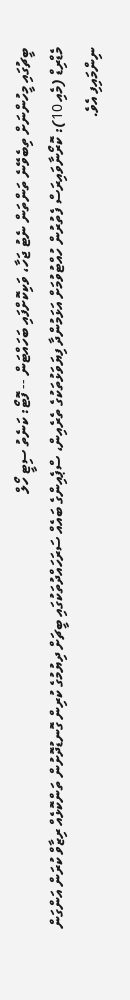ބީޗުގައި މީހުންނަށް ތިބެވޭނެ ތަންތަން ނެޓު ޖަހާ، ވަކިކޮށްފައި ބަހައްޓަން -- ފޮޓޯ: ކަނެތު ސިޓީ ހޯލް
މެޑްރިޑް (މެއި 10): ކޮރޯނާވައިރަސް ފެތުރުން ހުއްޓުވުމަށް އަޅަމުންދާ ފިޔަވަޅުތަކުގެ ތެރެއިން، ސްޕެއިންގެ ބައެއް ސަރަހައްދުތަކުގައި ބީޗަށް ދިޔުމުގެ ކުރިން ގޮނޑުދޮށުން ތަންކޮޅެއް ރިޒާވް ކުރަން އަންގަން ނިންމައިފި އެވެ.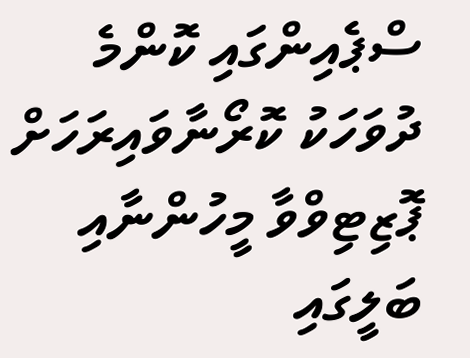ސްޕެއިންގައި ކޮންމެ ދުވަހަކު ކޮރޯނާވައިރަހަށް ޕޮޒިޓިވްވާ މީހުންނާއި ބަލީގައި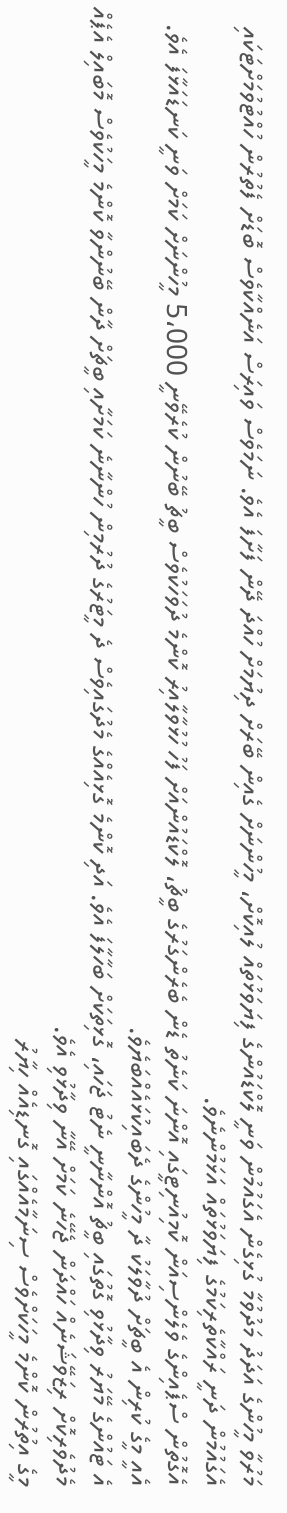މަރުވާ މީހުންގެ އަދަދު މަދުވުމާ ގުޅިގެން އެގައުމުން ވަނީ ލޮކްޑައުންގެ ފިޔަވަޅުތައް ލުއިކޮށް، މީހުންނަށް ގެއިން ބޭރަށް ދިޔުމަށް ހުއްދަ ދޭން ފަށާފަ އެވެ. ނަމަވެސް ވައިރަސް އަނެއްކާވެސް ބޮޑަށް ފެތުރުން ހުއްޓުވުމަށްޓަކައި އެގައުމުން ދަނީ ރައްކާތެރިކަމުގެ ފިޔަވަޅުތައް އަޅަމުންނެވެ.
އެގޮތުން ސްޕެއިންގެ ވެލެންސިއަން ކޮމިއުނިޓީގައި އޮންނަ ކަނެތު ޑެން ބެރެންގަރުގެ ބީޗު، ލޮކްޑައުންއަށް ފަހު ހުޅުވާލާއިރު ކޮންމެ ދުވަހަކުވެސް ބީޗު ބޭނުން ކުރެވޭނީ 5،000 މީހުންނަށް ކަމަށް ވަނީ ކަނޑައަޅާފަ އެވެ. އެއީ މީގެ ކުރިން އެ ބީޗަށް ދުވާލަކު ދާ މީހުންގެ ދެބައިކުޅައެއްބަޔެވެ.
އެ ޓައުންގެ މޭޔަރު ވިދާޅުވި ގޮތުގައި ބީޗު އޮންނާނީ ނެޓު ޖަހައި، ގޮޅިތަކަށް ބަހާލާފަ އެވެ. އަދި ކޮންމެ ގޮޅިއެއްގެ މެދުގައިވެސް ދެ މީޓަރުގެ ދުރުމިން ހުންނާނެ ކަމަށާއި ބީޗަށް ދާން ބޭނުންވާ ކޮންމެ މީހަކުވެސް މޮބައިލް އެޕެއް މެދުވެރިކޮށް ރިޒަވޭޝަނެއް ހައްދަން ޖެހޭނެ ކަމަށް އޭނާ ވިދާޅުވި އެވެ.
މީގެ އިތުރުން ކޮންމެ މީހަކަށްވެސް ސިނަމާއެއްގައި ގޮނޑިއެއް ހިޔާރު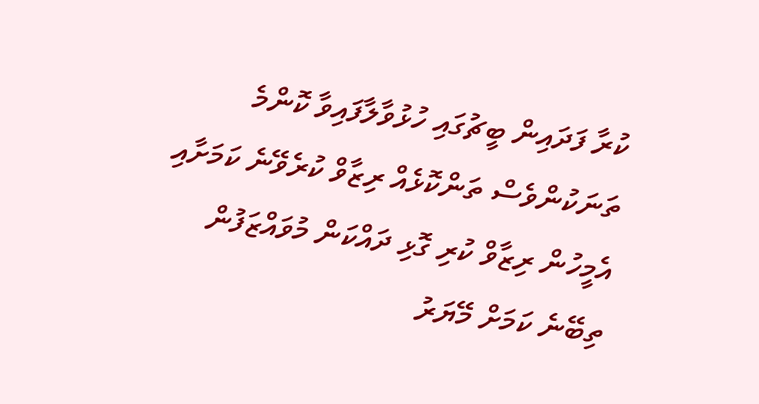ކުރާ ފަދައިން ބީޗުގައި ހުޅުވާލާފައިވާ ކޮންމެ ތަނަކުންވެސް ތަންކޮޅެއް ރިޒާވް ކުރެވޭނެ ކަމަށާއި އެމީހުން ރިޒާވް ކުރި ގޮޅި ދައްކަން މުވައްޒަފުން ތިބޭނެ ކަމަށް މޭޔަރު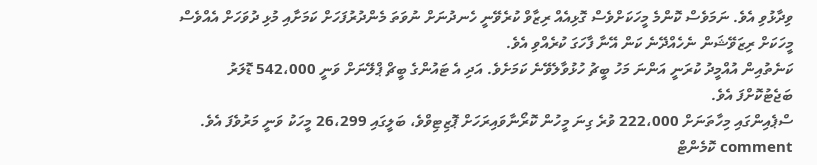ވިދާޅުވި އެވެ. ނަމަވެސް ކޮންމެ މީހަކަށްވެސް ގޮޅިއެއް ރިޒާވް ކުރެވޭނީ ހެނދުނަށް ނުވަތަ މެންދުރުފަހަށް ކަމަށާއި މުޅި ދުވަހަށް އެއްވެސް މީހަކަށް ރިޒަވޭޝަން ނެހެއްދޭނެ ކަން އޭނާ ފާހަގަ ކުރެއްވި އެވެ.
ކަނެތުއިން އުއްމީދު ކުރަނީ އަންނަ މަހު ބީޗު ހުޅުވާލެވޭނެ ކަމަށެވެ. އަދި އެ ޓައުންގެ ބީޗް ޕްލޭނަށް ވަނީ 542،000 ޑޮލަރު ބަޖެޓުކޮށްފަ އެވެ.
ސްޕެއިންގައި މިހާތަނަށް 222،000 ވުރެ ގިނަ މީހުން ކޮރޯނާވައިރަހަށް ޕޮޒިޓިވްވެ، ބަލީގައި 26،299 މީހަކު ވަނީ މަރުވެފަ އެވެ.
comment ކޮމެންޓް